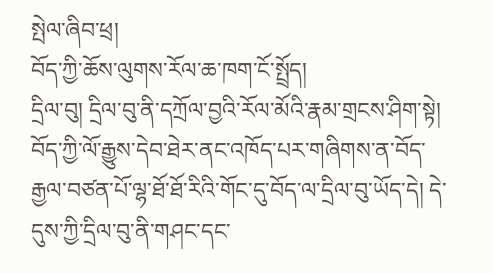སྤེལ་ཞིབ་ཕྲ།
བོད་ཀྱི་ཆོས་ལུགས་རོལ་ཆ་ཁག་ངོ་སྤྲོད།
དྲིལ་བུ། དྲིལ་བུ་ནི་དཀྲོལ་བྱའི་རོལ་མོའི་རྣམ་གྲངས་ཤིག་སྟེ། བོད་ཀྱི་ལོ་རྒྱུས་དེབ་ཐེར་ནང་འཁོད་པར་གཞིགས་ན་བོད་རྒྱལ་བཙན་པོ་ལྷ་ཐོ་ཐོ་རིའི་གོང་དུ་བོད་ལ་དྲིལ་བུ་ཡོད་དེ། དེ་དུས་ཀྱི་དྲིལ་བུ་ནི་གཤང་དང་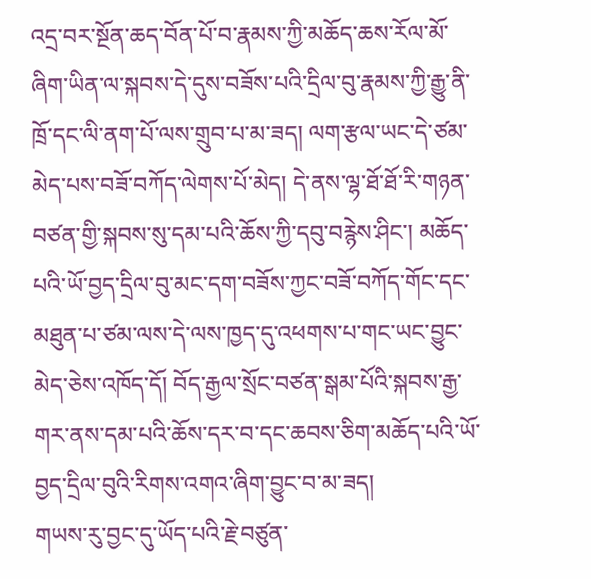འདྲ་བར་སྔོན་ཆད་བོན་པོ་བ་རྣམས་ཀྱི་མཆོད་ཆས་རོལ་མོ་ཞིག་ཡིན་ལ་སྐབས་དེ་དུས་བཟོས་པའི་དྲིལ་བུ་རྣམས་ཀྱི་རྒྱུ་ནི་ཁྲོ་དང་ལི་ནག་པོ་ལས་གྲུབ་པ་མ་ཟད། ལག་རྩལ་ཡང་དེ་ཙམ་མེད་པས་བཟོ་བཀོད་ལེགས་པོ་མེད། དེ་ནས་ལྷ་ཐོ་ཐོ་རི་གཉན་བཙན་གྱི་སྐབས་སུ་དམ་པའི་ཆོས་ཀྱི་དབུ་བརྙེས་ཤིང་། མཆོད་པའི་ཡོ་བྱད་དྲིལ་བུ་མང་དག་བཟོས་ཀྱང་བཟོ་བཀོད་གོང་དང་མཐུན་པ་ཙམ་ལས་དེ་ལས་ཁྱད་དུ་འཕགས་པ་གང་ཡང་བྱུང་མེད་ཅེས་འཁོད་དོ། བོད་རྒྱལ་སྲོང་བཙན་སྒམ་པོའི་སྐབས་རྒྱ་གར་ནས་དམ་པའི་ཆོས་དར་བ་དང་ཆབས་ཅིག་མཆོད་པའི་ཡོ་བྱད་དྲིལ་བུའི་རིགས་འགའ་ཞིག་བྱུང་བ་མ་ཟད།
གཡས་རུ་བྱང་དུ་ཡོད་པའི་རྗེ་བཙུན་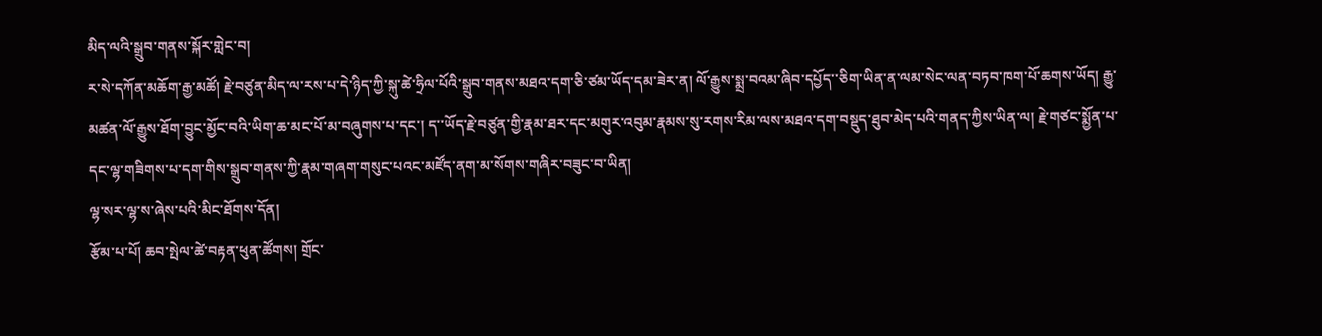མིད་ལའི་སྒྲུབ་གནས་སྐོར་གླེང་བ།
ར་སེ་དཀོན་མཆོག་རྒྱ་མཚོ། རྗེ་བཙུན་མིད་ལ་རས་པ་དེ་ཉིད་ཀྱི་སྐུ་ཚེ་ཧྲིལ་པོའི་སྒྲུབ་གནས་མཐའ་དག་ཅི་ཙམ་ཡོད་དམ་ཟེར་ན། ལོ་རྒྱུས་སྨྲ་བའམ་ཞིབ་དཔྱོད་་ཅིག་ཡིན་ན་ལམ་སེང་ལན་བཏབ་ཁག་པོ་ཆགས་ཡོད། རྒྱུ་མཚན་ལོ་རྒྱུས་ཐོག་བྱུང་མྱོང་བའི་ཡིག་ཆ་མང་པོ་མ་བཞུགས་པ་དང་། ད་་ཡོད་རྗེ་བཙུན་གྱི་རྣམ་ཐར་དང་མགུར་འབུམ་རྣམས་སུ་རགས་རིམ་ལས་མཐའ་དག་བསྡུད་ཐུབ་མེད་པའི་གནད་ཀྱིས་ཡིན་ལ། རྗེ་གཙང་སྨྱོན་པ་དང་ལྷ་གཟིགས་པ་དག་གིས་སྒྲུབ་གནས་ཀྱི་རྣམ་གཞག་གསུང་པའང་མཛོད་ནག་མ་སོགས་གཞིར་བཟུང་བ་ཡིན།
ལྷ་སར་ལྷ་ས་ཞེས་པའི་མིང་ཐོགས་དོན།
རྩོམ་པ་པོ། ཆབ་སྤེལ་ཚེ་བརྟན་ཕུན་ཚོགས། གྲོང་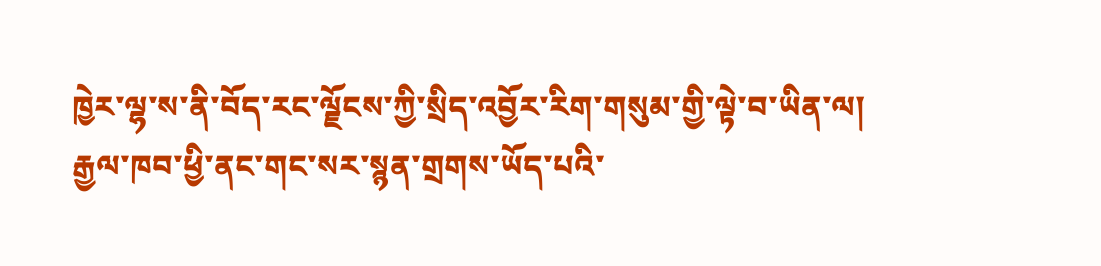ཁྱེར་ལྷ་ས་ནི་བོད་རང་ལྗོངས་ཀྱི་སྲིད་འབྱོར་རིག་གསུམ་གྱི་ལྟེ་བ་ཡིན་ལ། རྒྱལ་ཁབ་ཕྱི་ནང་གང་སར་སྙན་གྲགས་ཡོད་པའི་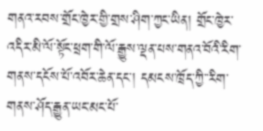གནའ་རབས་གྲོང་ཁྱེར་གྱི་གྲས་ཤིག་ཀྱང་ཡིན། གྲོང་ཁྱེར་འདིར་མི་ལོ་སྟོང་ཕྲག་གི་ལོ་རྒྱུས་ལྡན་པས་གནའ་བོའི་རིག་གནས་དངོས་པོ་འབོར་ཆེན་དང་། དམངས་ཁྲོད་ཀྱི་་རིག་གནས་ཤོད་རྒྱུན་ཡང་མང་པོ་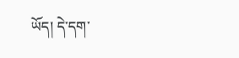ཡོད། དེ་དག་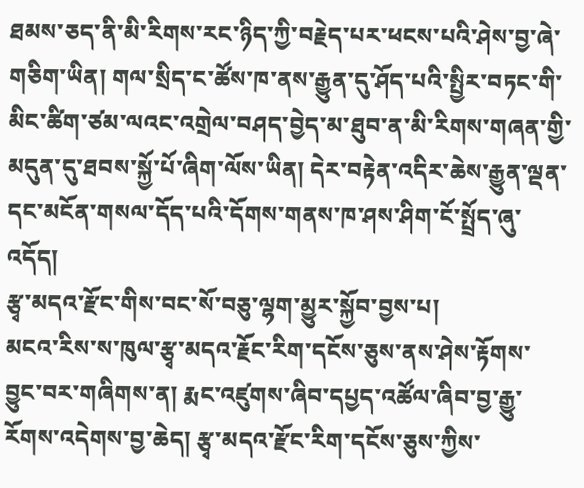ཐམས་ཅད་ནི་མི་རིགས་རང་ཉིད་ཀྱི་བརྗེད་པར་ཕངས་པའི་ཤེས་བྱ་ཞེ་གཅིག་ཡིན། གལ་སྲིད་ང་ཚོས་ཁ་ནས་རྒྱུན་དུ་ཤོད་པའི་སྤྱིར་བཏང་གི་མིང་ཚིག་ཙམ་ལའང་འགྲེལ་བཤད་བྱེད་མ་ཐུབ་ན་མི་རིགས་གཞན་གྱི་མདུན་དུ་ཐབས་སྐྱོ་པོ་ཞིག་ལོས་ཡིན། དེར་བརྟེན་འདིར་ཆེས་རྒྱུན་ལྡན་དང་མངོན་གསལ་དོད་པའི་དོགས་གནས་ཁ་ཤས་ཤིག་ངོ་སྤྲོད་ཞུ་འདོད།
རྩྭ་མདའ་རྫོང་གིས་བང་སོ་བཅུ་ལྷག་མྱུར་སྐྱོབ་བྱས་པ།
མངའ་རིས་ས་ཁུལ་རྩྭ་མདའ་རྗོང་རིག་དངོས་ཅུས་ནས་ཤེས་རྟོགས་བྱུང་བར་གཞིགས་ན། རྨང་འཛུགས་ཞིབ་དཔྱད་འཚོལ་ཞིབ་བྱ་རྒྱུ་རོགས་འདེགས་བྱ་ཆེད། རྩྭ་མདའ་རྫོང་རིག་དངོས་ཅུས་ཀྱིས་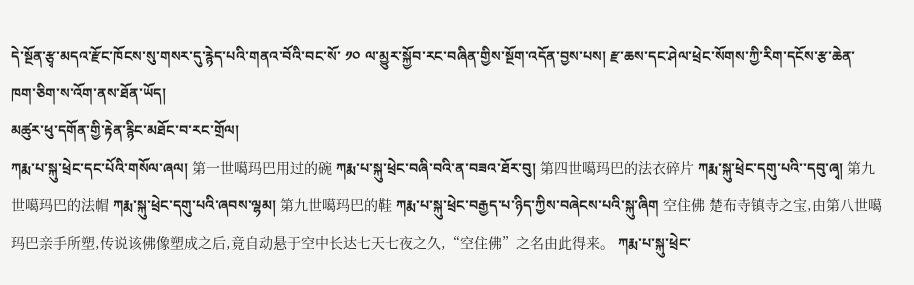དེ་སྔོན་རྩྭ་མདའ་རྫོང་ཁོངས་སུ་གསར་དུ་རྙེད་པའི་གནའ་བོའི་བང་སོ་ ༡༠ ལ་མྱུར་སྐྱོབ་རང་བཞིན་གྱིས་སྔོག་འདོན་བྱས་པས། རྫ་ཆས་དང་ཤེལ་ཕྲེང་སོགས་ཀྱི་རིག་དངོས་རྩ་ཆེན་ཁག་ཅིག་ས་འོག་ནས་ཐོན་ཡོད།
མཚུར་ཕུ་དགོན་གྱི་རྟེན་རྙིང་མཐོང་བ་རང་གྲོལ།
ཀརྨ་པ་སྐུ་ཕྲེང་དང་པོའི་གསོལ་ཞལ། 第一世噶玛巴用过的碗 ཀརྨ་པ་སྐུ་ཕྲེང་བཞི་བའི་ན་བཟའ་ཐོར་བུ། 第四世噶玛巴的法衣碎片 ཀརྨ་སྐུ་ཕྲེང་དགུ་པའི་་དབུ་ཞྭ། 第九世噶玛巴的法帽 ཀརྨ་སྐུ་ཕྲེང་དགུ་པའི་ཞབས་ལྷམ། 第九世噶玛巴的鞋 ཀརྨ་པ་སྐུ་ཕྲེང་བརྒྱད་པ་ཉིད་ཀྱིས་བཞེངས་པའི་སྐུ་ཞིག 空住佛 楚布寺镇寺之宝,由第八世噶玛巴亲手所塑,传说该佛像塑成之后,竟自动悬于空中长达七天七夜之久,“空住佛”之名由此得来。 ཀརྨ་པ་སྐུ་ཕྲེང་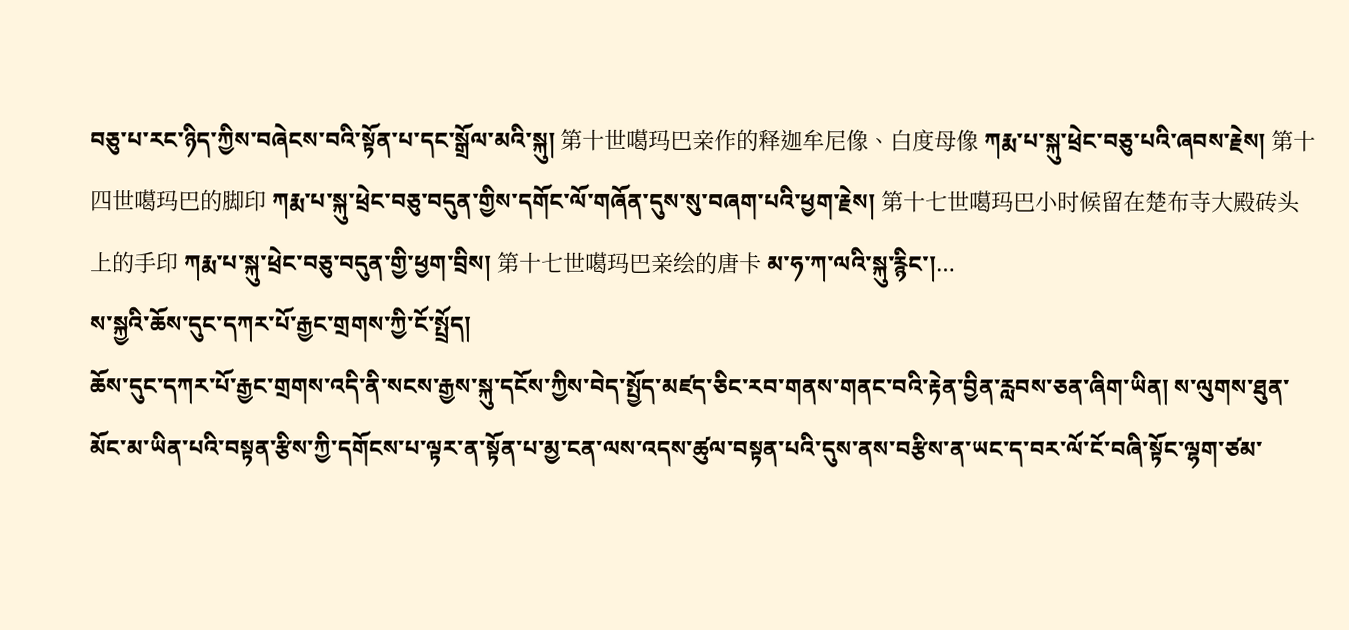བཅུ་པ་རང་ཉིད་ཀྱིས་བཞེངས་བའི་སྟོན་པ་དང་སྒྲོལ་མའི་སྐུ། 第十世噶玛巴亲作的释迦牟尼像、白度母像 ཀརྨ་པ་སྐུ་ཕྲེང་བཅུ་པའི་ཞབས་རྗེས། 第十四世噶玛巴的脚印 ཀརྨ་པ་སྐུ་ཕྲེང་བཅུ་བདུན་གྱིས་དགོང་ལོ་གཞོན་དུས་སུ་བཞག་པའི་ཕྱག་རྗེས། 第十七世噶玛巴小时候留在楚布寺大殿砖头上的手印 ཀརྨ་པ་སྐུ་ཕྲེང་བཅུ་བདུན་གྱི་ཕྱག་བྲིས། 第十七世噶玛巴亲绘的唐卡 མ་ཧ་ཀ་ལའི་སྐུ་རྙིང་།…
ས་སྐྱའི་ཆོས་དུང་དཀར་པོ་རྒྱང་གྲགས་ཀྱི་ངོ་སྤྲོད།
ཆོས་དུང་དཀར་པོ་རྒྱང་གྲགས་འདི་ནི་སངས་རྒྱས་སྐུ་དངོས་ཀྱིས་བེད་སྤྱོད་མཛད་ཅིང་རབ་གནས་གནང་བའི་རྟེན་བྱིན་རླབས་ཅན་ཞིག་ཡིན། ས་ལུགས་ཐུན་མོང་མ་ཡིན་པའི་བསྟན་རྩིས་ཀྱི་དགོངས་པ་ལྟར་ན་སྟོན་པ་མྱ་ངན་ལས་འདས་ཚུལ་བསྟན་པའི་དུས་ནས་བརྩིས་ན་ཡང་ད་བར་ལོ་ངོ་བཞི་སྟོང་ལྷག་ཙམ་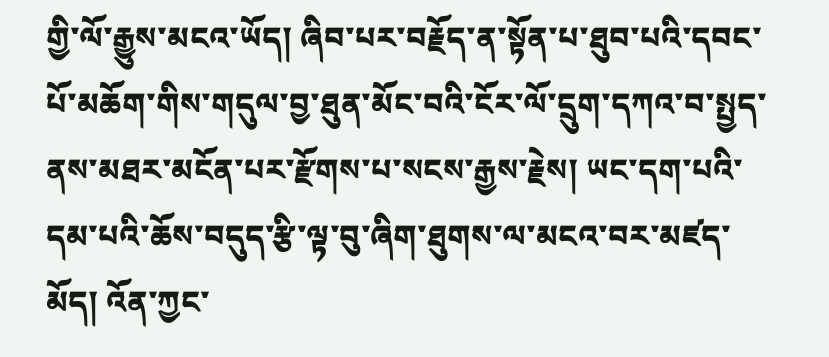གྱི་ལོ་རྒྱུས་མངའ་ཡོད། ཞིབ་པར་བརྗོད་ན་སྟོན་པ་ཐུབ་པའི་དབང་པོ་མཆོག་གིས་གདུལ་བྱ་ཐུན་མོང་བའི་ངོར་ལོ་དྲུག་དཀའ་བ་སྤྱད་ནས་མཐར་མངོན་པར་རྫོགས་པ་སངས་རྒྱས་རྗེས། ཡང་དག་པའི་དམ་པའི་ཆོས་བདུད་རྩི་ལྟ་བུ་ཞིག་ཐུགས་ལ་མངའ་བར་མཛད་མོད། འོན་ཀྱང་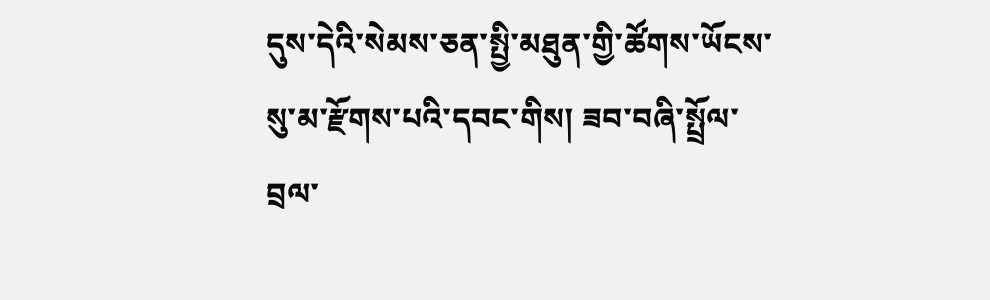དུས་དེའི་སེམས་ཅན་སྤྱི་མཐུན་གྱི་ཚོགས་ཡོངས་སུ་མ་རྫོགས་པའི་དབང་གིས། ཟབ་བཞི་སྤྲོལ་བྲལ་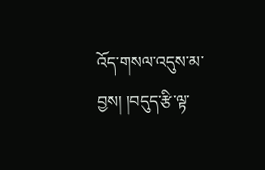འོད་གསལ་འདུས་མ་བྱས། །བདུད་རྩི་ལྟ་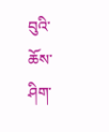བུའི་ཆོས་ཤིག་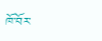ཁོ་བོར་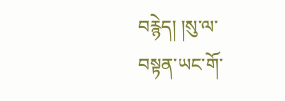བརྙེད། །སུ་ལ་བསྟན་ཡང་གོ་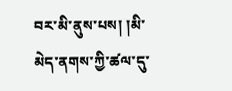བར་མི་ནུས་པས། །མི་མེད་ནགས་ཀྱི་ཚལ་དུ་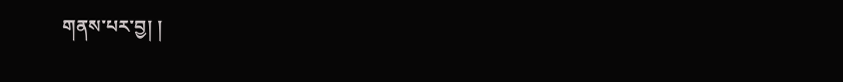གནས་པར་བྱ། །